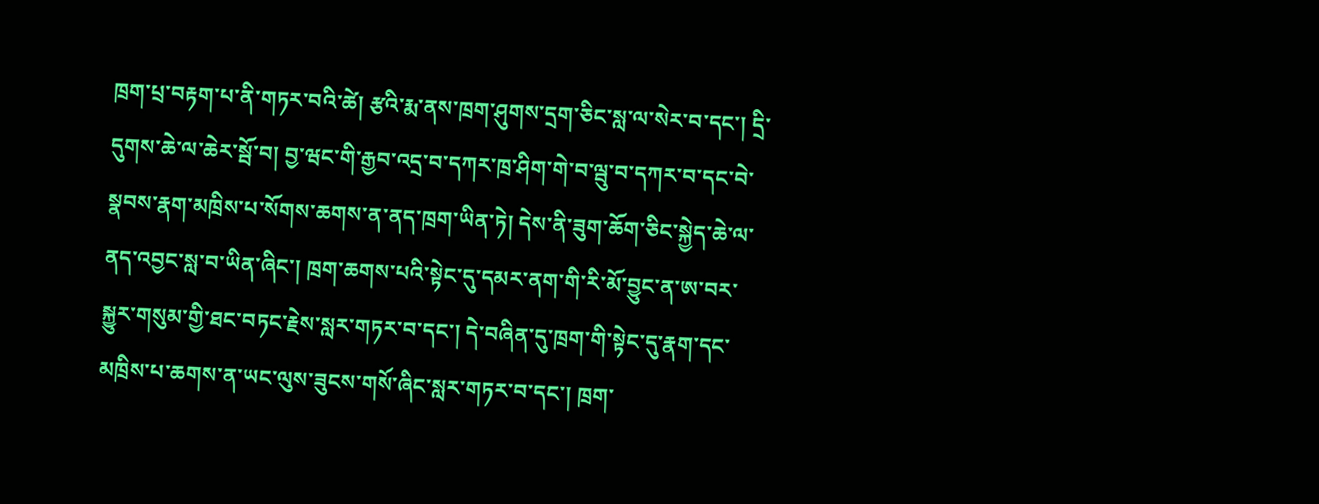ཁྲག་པྲ་བརྟག་པ་ནི་གཏར་བའི་ཚེ། རྩའི་རྨ་ནས་ཁྲག་ཤུགས་དྲག་ཅིང་སླ་ལ་སེར་བ་དང་། དྲི་དུགས་ཆེ་ལ་ཆེར་སྦོ་བ། བྱ་ཝང་གི་རྒྱབ་འདྲ་བ་དཀར་ཁྲ་ཤིག་གེ་བ་ལྦུ་བ་དཀར་བ་དང་བེ་སྣབས་རྣག་མཁྲིས་པ་སོགས་ཆགས་ན་ནད་ཁྲག་ཡིན་ཏེ། དེས་ནི་ཟུག་ཆོག་ཅིང་སྐྱེད་ཆེ་ལ་ནད་འབྱང་སླ་བ་ཡིན་ཞིང་། ཁྲག་ཆགས་པའི་སྟེང་དུ་དམར་ནག་གི་རི་མོ་བྱུང་ན་ཨ་བར་སྐྱུར་གསུམ་གྱི་ཐང་བཏང་རྗེས་སླར་གཏར་བ་དང་། དེ་བཞིན་དུ་ཁྲག་གི་སྟེང་དུ་རྣག་དང་མཁྲིས་པ་ཆགས་ན་ཡང་ལུས་ཟུངས་གསོ་ཞིང་སླར་གཏར་བ་དང་། ཁྲག་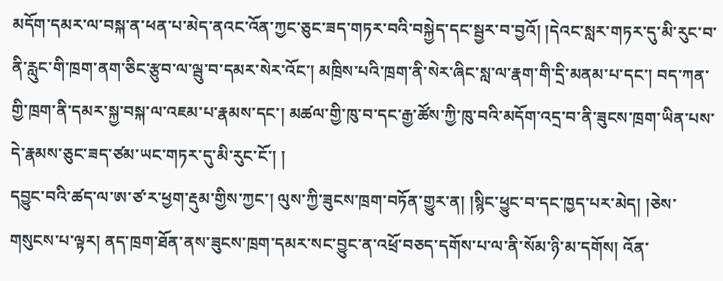མདོག་དམར་ལ་བསྐ་ན་ཕན་པ་མེད་ནའང་འོན་ཀྱང་ཅུང་ཟད་གཏར་བའི་བསྐྱེད་དང་སྦྱར་བ་བྱའོ། །དེའང་སླར་གཏར་དུ་མི་རུང་བ་ནི་རླུང་གི་ཁྲག་ནག་ཅིང་རྩུབ་ལ་ལྦུ་བ་དམར་སེར་འོང་། མཁྲིས་པའི་ཁྲག་ནི་སེར་ཞིང་སླ་ལ་རྣག་གི་དྲི་མནམ་པ་དང་། བད་ཀན་གྱི་ཁྲག་ནི་དམར་སྐྱ་བསྐ་ལ་འཇམ་པ་རྣམས་དང་། མཚལ་གྱི་ཁུ་བ་དང་རྒྱ་ཚོས་ཀྱི་ཁུ་བའི་མདོག་འདྲ་བ་ནི་ཟུངས་ཁྲག་ཡིན་པས་དེ་རྣམས་ཅུང་ཟད་ཙམ་ཡང་གཏར་དུ་མི་རུང་ངོ་། །
དབྱུང་བའི་ཚད་ལ་ཨ་ཙ་ར་ཕྱག་རྡུམ་གྱིས་ཀྱང་། ལུས་ཀྱི་ཟུངས་ཁྲག་བཏོན་གྱུར་ན། །སྙིང་ཕྱུང་བ་དང་ཁྱད་པར་མེད། །ཅེས་གསུངས་པ་ལྟར། ནད་ཁྲག་ཐོན་ནས་ཟུངས་ཁྲག་དམར་སང་བྱུང་ན་འཕྲོ་བཅད་དགོས་པ་ལ་ནི་སོམ་ཉི་མ་དགོས། འོན་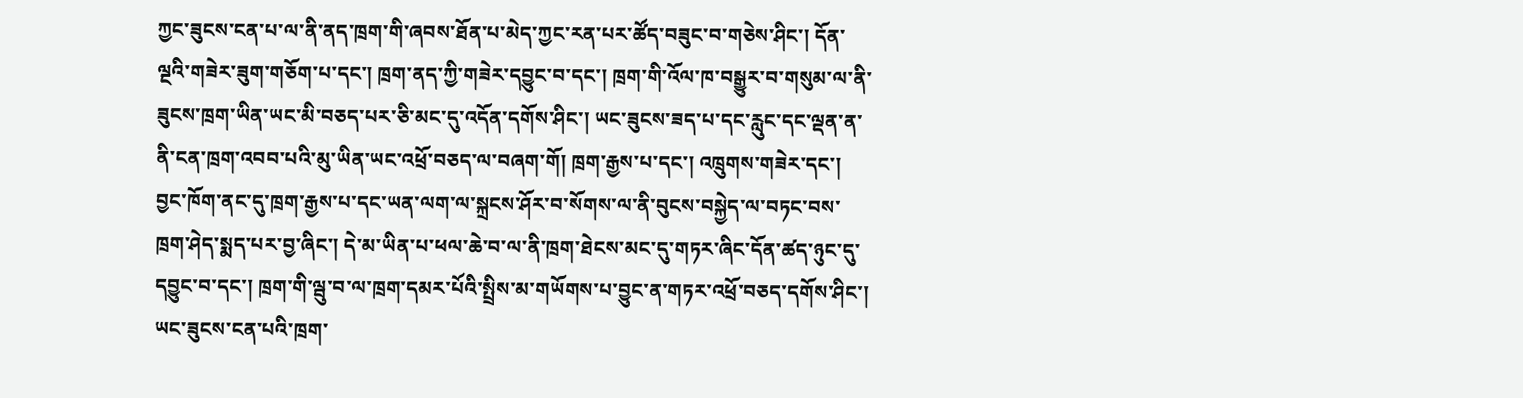ཀྱང་ཟུངས་ངན་པ་ལ་ནི་ནད་ཁྲག་གི་ཞབས་ཐོན་པ་མེད་ཀྱང་རན་པར་ཚོད་བཟུང་བ་གཅེས་ཤིང་། དོན་ལྔའི་གཟེར་ཟུག་གཅོག་པ་དང་། ཁྲག་ནད་ཀྱི་གཟེར་དབྱུང་བ་དང་། ཁྲག་གི་འོལ་ཁ་བསྒྱུར་བ་གསུམ་ལ་ནི་ཟུངས་ཁྲག་ཡིན་ཡང་མི་བཅད་པར་ཅི་མང་དུ་འདོན་དགོས་ཤིང་། ཡང་ཟུངས་ཟད་པ་དང་རླུང་དང་ལྡན་ན་ནི་ངན་ཁྲག་འབབ་པའི་མུ་ཡིན་ཡང་འཕྲོ་བཅད་ལ་བཞག་གོ། ཁྲག་རྒྱས་པ་དང་། འཁྲུགས་གཟེར་དང་། བྱང་ཁོག་ནང་དུ་ཁྲག་རྒྱས་པ་དང་ཡན་ལག་ལ་སྐྲངས་ཤོར་བ་སོགས་ལ་ནི་བུངས་བསྐྱེད་ལ་བཏང་བས་ཁྲག་ཤེད་སྨད་པར་བྱ་ཞིང་། དེ་མ་ཡིན་པ་ཕལ་ཆེ་བ་ལ་ནི་ཁྲག་ཐེངས་མང་དུ་གཏར་ཞིང་དོན་ཚད་ཉུང་དུ་དབྱུང་བ་དང་། ཁྲག་གི་ལྦུ་བ་ལ་ཁྲག་དམར་པོའི་སྤྲིས་མ་གཡོགས་པ་བྱུང་ན་གཏར་འཕྲོ་བཅད་དགོས་ཤིང་། ཡང་ཟུངས་ངན་པའི་ཁྲག་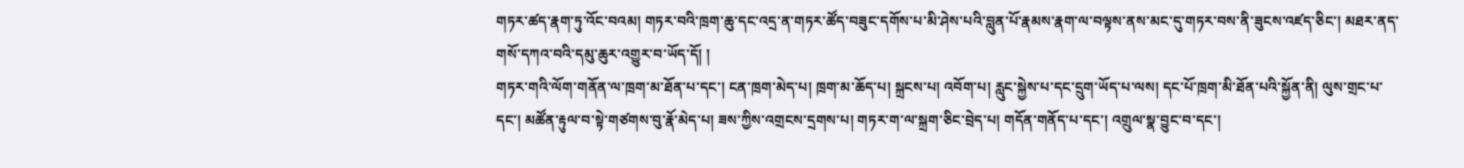གཏར་ཚད་རྣག་ཏུ་འོང་བའམ། གཏར་བའི་ཁྲག་ཆུ་དང་འདྲ་ན་གཏར་ཚོད་བཟུང་དགོས་པ་མི་ཤེས་པའི་བླུན་པོ་རྣམས་རྣག་ལ་བལྟས་ནས་མང་དུ་གཏར་བས་ནི་ཟུངས་འཛད་ཅིང་། མཐར་ནད་གསོ་དཀའ་བའི་དམུ་ཆུར་འགྱུར་བ་ཡོད་དོ། །
གཏར་གའི་ལོག་གནོན་ལ་ཁྲག་མ་ཐོན་པ་དང་། ངན་ཁྲག་མེད་པ། ཁྲག་མ་ཆོད་པ། སྐྲངས་པ། འབོག་པ། རླུང་སྐྱེས་པ་དང་དྲུག་ཡོད་པ་ལས། དང་པོ་ཁྲག་མི་ཐོན་པའི་སྐྱོན་ནི། ལུས་གྲང་པ་དང་། མཚོན་རྟུལ་བ་སྟེ་གཙགས་བུ་རྣོ་མེད་པ། ཟས་ཀྱིས་འགྲངས་དྲགས་པ། གཏར་ག་ལ་སྐྲག་ཅིང་བྲེད་པ། གདོན་གནོད་པ་དང་། འགྲུལ་སྣ་བྱུང་བ་དང་།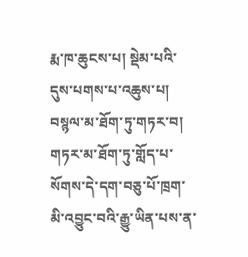རྨ་ཁ་ཆུངས་པ། སྡེམ་པའི་དུས་པགས་པ་འཆུས་པ། བསྙལ་མ་ཐོག་ཏུ་གཏར་བ། གཏར་མ་ཐོག་ཏུ་གློད་པ་སོགས་དེ་དག་བཅུ་པོ་ཁྲག་མི་འབྱུང་བའི་རྒྱུ་ཡིན་པས་ན་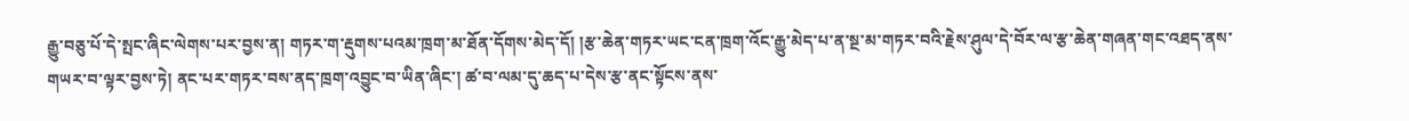རྒྱུ་བཅུ་པོ་དེ་སྤང་ཞིང་ལེགས་པར་བྱས་ན། གཏར་ག་རྡུགས་པའམ་ཁྲག་མ་ཐོན་དོགས་མེད་དོ། །རྩ་ཆེན་གཏར་ཡང་ངན་ཁྲག་འོང་རྒྱུ་མེད་པ་ན་སྔ་མ་གཏར་བའི་རྗེས་ཤུལ་དེ་བོར་ལ་རྩ་ཆེན་གཞན་གང་འཐད་ནས་གཡར་བ་ལྟར་བྱས་ཏེ། ནང་པར་གཏར་བས་ནད་ཁྲག་འབྱུང་བ་ཡིན་ཞིང་། ཚ་བ་ལམ་དུ་ཆད་པ་དེས་རྩ་ནང་སྟོངས་ནས་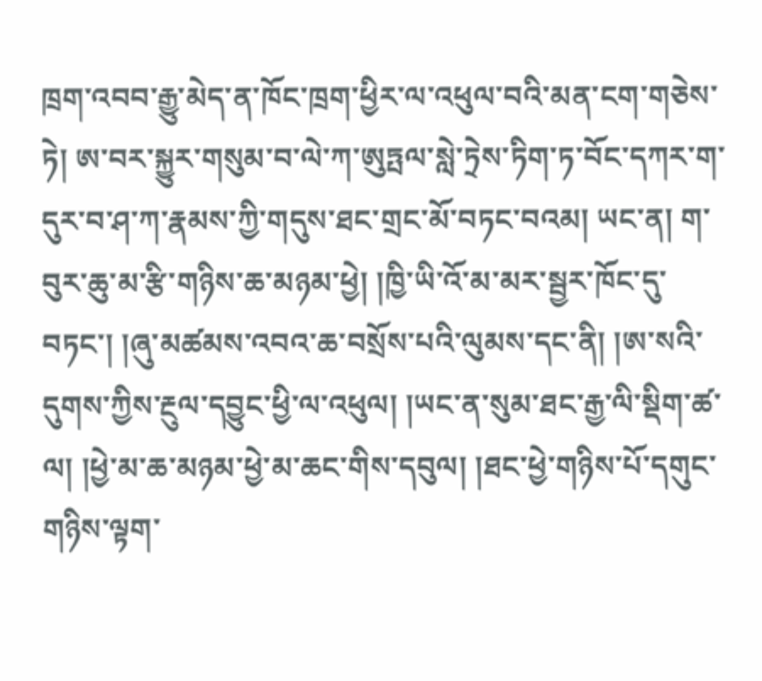ཁྲག་འབབ་རྒྱུ་མེད་ན་ཁོང་ཁྲག་ཕྱིར་ལ་འཕུལ་བའི་མན་ངག་གཅེས་ཏེ། ཨ་བར་སྐྱུར་གསུམ་བ་ལེ་ཀ་ཨུཏྤལ་སླེ་ཏྲེས་ཏིག་ཏ་བོང་དཀར་ག་དུར་བ་ཤ་ཀ་རྣམས་ཀྱི་གདུས་ཐང་གྲང་མོ་བཏང་བའམ། ཡང་ན། ག་བུར་ཆུ་མ་རྩི་གཉིས་ཆ་མཉམ་ཕྱེ། །ཁྱི་ཡི་འོ་མ་མར་སྦྱར་ཁོང་དུ་བཏང་། །ཞུ་མཚམས་འབའ་ཆ་བསྲོས་པའི་ལུམས་དང་ནི། །ཨ་སའི་དུགས་ཀྱིས་རྔུལ་དབྱུང་ཕྱི་ལ་འཕུལ། །ཡང་ན་སུམ་ཐང་རྒྱ་ལི་སྡིག་ཚ་ལ། །ཕྱེ་མ་ཆ་མཉམ་ཕྱེ་མ་ཆང་གིས་དབུལ། །ཐང་ཕྱེ་གཉིས་པོ་དགུང་གཉིས་ལྟག་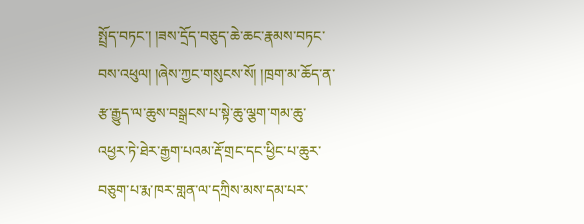སྤྲོད་བཏང་། །ཟས་དྲོད་བཅུད་ཆེ་ཆང་རྣམས་བཏང་བས་འཕུལ། །ཞེས་ཀྱང་གསུངས་སོ། །ཁྲག་མ་ཆོད་ན་རྩ་རྒྱུད་ལ་ཆུས་བསྒྲངས་པ་སྟེ་ཆུ་ལྕག་གམ་ཆུ་འཕྱར་ཏེ་ཐེར་རྒྱག་པའམ་རྡོ་གྲང་དང་ཕྱིང་པ་ཆུར་བཅུག་པ་རྨ་ཁར་གླན་ལ་དཀྲིས་མས་དམ་པར་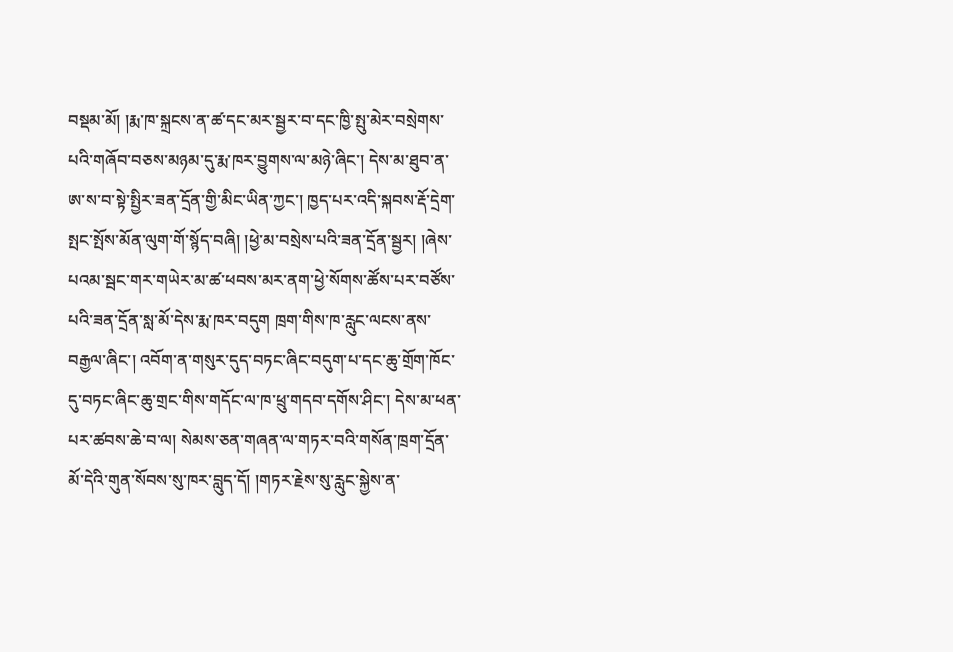བསྡམ་མོ། །རྨ་ཁ་སྐྲངས་ན་ཚ་དང་མར་སྦྱར་བ་དང་ཁྱི་སྤུ་མེར་བསྲེགས་པའི་གཞོབ་བཅས་མཉམ་དུ་རྨ་ཁར་བྱུགས་ལ་མཉེ་ཞིང་། དེས་མ་ཐུབ་ན་ཨ་ས་བ་སྟེ་སྤྱིར་ཟན་དྲོན་གྱི་མིང་ཡིན་ཀྱང་། ཁྱད་པར་འདི་སྐབས་རྡོ་དྲེག་སྤང་སྤོས་མོན་ལུག་གོ་སྙོད་བཞི། །ཕྱེ་མ་བསྲེས་པའི་ཟན་དྲོན་སྦྱར། །ཞེས་པའམ་སྦང་གར་གཡེར་མ་ཚ་ཕབས་མར་ནག་ཕྱེ་སོགས་ཚོས་པར་བཙོས་པའི་ཟན་དྲོན་སླ་མོ་དེས་རྨ་ཁར་བདུག ཁྲག་གིས་ཁ་རླུང་ལངས་ནས་བརྒྱལ་ཞིང་། འབོག་ན་གསུར་དུད་བཏང་ཞིང་བདུག་པ་དང་ཆུ་གྲོག་ཁོང་དུ་བཏང་ཞིང་ཆུ་གྲང་གིས་གདོང་ལ་ཁ་ཕྲུ་གདབ་དགོས་ཤིང་། དེས་མ་ཕན་པར་ཚབས་ཆེ་བ་ལ། སེམས་ཅན་གཞན་ལ་གཏར་བའི་གསོན་ཁྲག་དྲོན་མོ་དེའི་གུན་སོབས་སུ་ཁར་བླུད་དོ། །གཏར་རྗེས་སུ་རླུང་སྐྱེས་ན་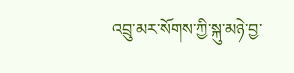འབྲུ་མར་སོགས་ཀྱི་སྐུ་མཉེ་བྱ་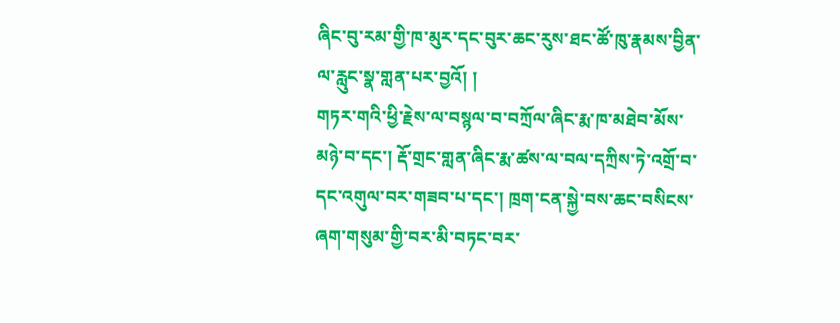ཞིང་བུ་རམ་གྱི་ཁ་མུར་དང་བུར་ཆང་རུས་ཐང་ཚོ་ཁུ་རྣམས་བྱིན་ལ་རླུང་སྣ་གླན་པར་བྱའོ། །
གཏར་གའི་ཕྱི་རྗེས་ལ་བསྙལ་བ་བཀྲོལ་ཞིང་རྨ་ཁ་མཐེབ་མོས་མཉེ་བ་དང་། རྡོ་གྲང་གླན་ཞིང་རྨ་ཚས་ལ་བལ་དཀྲིས་ཏེ་འགྲོ་བ་དང་འགུལ་བར་གཟབ་པ་དང་། ཁྲག་ངན་སྐྱེ་བས་ཆང་བསིངས་ཞག་གསུམ་གྱི་བར་མི་བཏང་བར་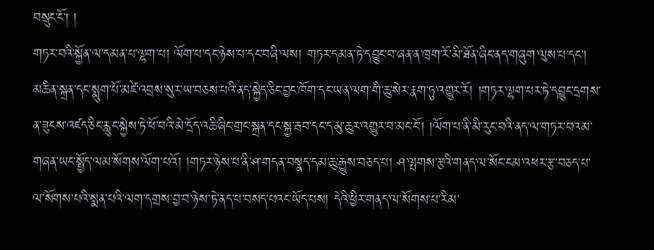བསྲུང་ངོ་། །
གཏར་བའི་སྐྱོན་ལ་དམན་པ་ལྷག་པ། ལོག་པ་དང་ཉེས་པ་དང་བཞི་ལས། གཏར་དམན་ཏེ་དབྱུང་བ་ཞན་ན་ཁྲག་རོ་མི་ཐོན་ཞིང་ནད་གཞུག་ལུས་པ་དང་། མཆིན་སྐྲན་དང་སྨུག་པོ་མཛེ་འབྲས་སུར་ཡ་བཅས་པའི་ནད་སྐྱེད་ཅིང་བྱང་ཁོག་དང་ཡན་ལག་གི་ཆུ་སེར་རྣག་ཏུ་འགྱུར་རོ། །གཏར་ལྷག་པར་ཏེ་དབྱུང་དྲགས་ན་ཟུངས་འཛད་ཅིང་རླུང་སྐྱེས་ཏེ་ཕོ་བའི་མེ་དྲོད་འཆི་ཞིང་གྲང་སྐྲན་དང་སྐྱ་རྦབ་དང་དམུ་ཆུར་འགྱུར་བ་མང་ངོ་། །ལོག་པ་ནི་མི་རུང་བའི་ནད་ལ་གཏར་བའམ་གཞན་ཡང་སྤྱོད་ལམ་སོགས་ལོག་པའོ། །གཏར་ཉེས་པ་ནི་ཤ་གདན་བསྣད་དམ་ཆུ་རྒྱུས་བཅད་པ། ཤ་ལྤགས་རྩའི་གནད་ལ་སོང་ངམ་འཕར་རྩ་བཅད་པ་ལ་སོགས་པའི་སྨན་པའི་ལག་དགྲས་བྱ་བ་ཉེས་ཏེ་ནད་པ་བསད་པའང་ཡོད་པས། དེའི་ཕྱིར་གནད་ལ་སོགས་པ་རིམ་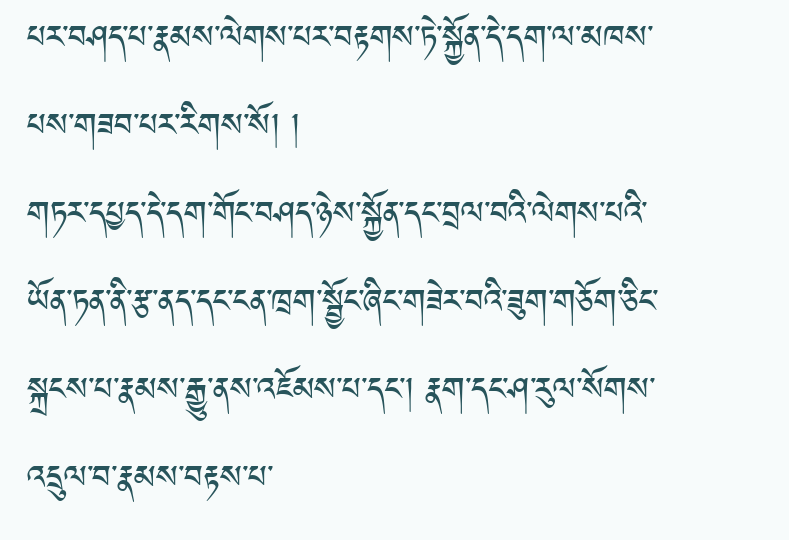པར་བཤད་པ་རྣམས་ལེགས་པར་བརྟགས་ཏེ་སྐྱོན་དེ་དག་ལ་མཁས་པས་གཟབ་པར་རིགས་སོ། །
གཏར་དཔྱད་དེ་དག་གོང་བཤད་ཉེས་སྐྱོན་དང་བྲལ་བའི་ལེགས་པའི་ཡོན་ཏན་ནི་རྩ་ནད་དང་ངན་ཁྲག་སྦྱོང་ཞིང་གཟེར་བའི་ཟུག་གཅོག་ཅིང་སྐྲངས་པ་རྣམས་རྒྱུ་ནས་འཇོམས་པ་དང་། རྣག་དང་ཤ་རུལ་སོགས་འདྲུལ་བ་རྣམས་བརྟས་པ་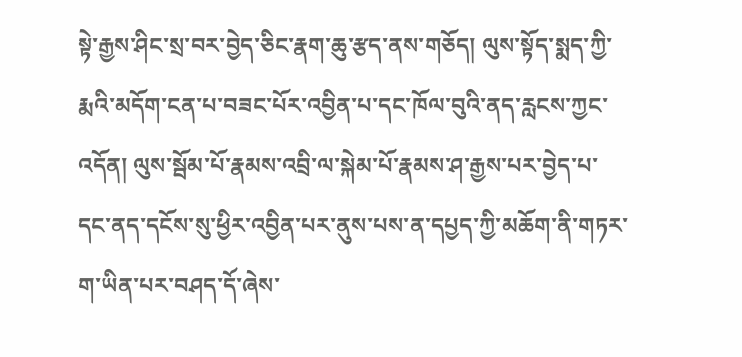སྟེ་རྒྱས་ཤིང་སྲ་བར་བྱེད་ཅིང་རྣག་ཆུ་རྩད་ནས་གཅོད། ལུས་སྟོད་སྨད་ཀྱི་རྨའི་མདོག་ངན་པ་བཟང་པོར་འབྱིན་པ་དང་ཁོལ་བུའི་ནད་རླངས་ཀྱང་འདོན། ལུས་སྦོམ་པོ་རྣམས་འབྲི་ལ་སྐེམ་པོ་རྣམས་ཤ་རྒྱས་པར་བྱེད་པ་དང་ནད་དངོས་སུ་ཕྱིར་འབྱིན་པར་ནུས་པས་ན་དཔྱད་ཀྱི་མཆོག་ནི་གཏར་ག་ཡིན་པར་བཤད་དོ་ཞེས་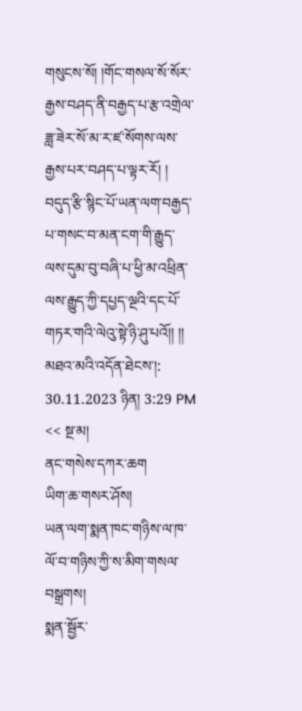གསུངས་སོ། །གོང་གསལ་སོ་སོར་རྒྱས་བཤད་ནི་བརྒྱད་པ་རྩ་འགྲེལ་ཟླ་ཟེར་སོ་མ་ར་ཛ་སོགས་ལས་རྒྱས་པར་བཤད་པ་ལྟར་རོ། །
བདུད་རྩི་སྙིང་པོ་ཡན་ལག་བརྒྱད་པ་གསང་བ་མན་ངག་གི་རྒྱུད་ལས་དུམ་བུ་བཞི་པ་ཕྱི་མ་འཕྲིན་ལས་རྒྱུད་ཀྱི་དཔྱད་ལྔའི་དང་པོ་གཏར་གའི་ལེའུ་སྟེ་ཉི་ཤུ་པའོ།། །།
མཐའ་མའི་འདོན་ཐེངས་།: 30.11.2023 ཉིན། 3:29 PM
<< སྔ་མ།
ནང་གསེས་དཀར་ཆག
ཡིག་ཆ་གསར་ཤོས།
ཡན་ལག་སྨན་ཁང་གཉིས་ལ་ཁ་ལོ་བ་གཉིས་ཀྱི་ས་མིག་གསལ་བསྒྲགས།
སྨན་སྦྱོར་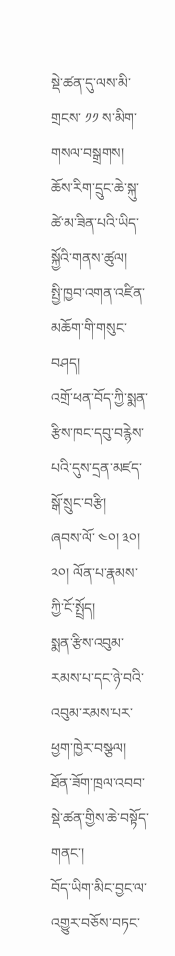སྡེ་ཚན་དུ་ལས་མི་གྲངས་ ༡༡ ས་མིག་གསལ་བསྒྲགས།
ཆོས་རིག་དྲུང་ཆེ་སྐུ་ཚེ་མ་ཟིན་པའི་ཡིད་སྐྱོའི་གནས་ཚུལ།
སྤྱི་ཁྱབ་འགན་འཛིན་མཆོག་གི་གསུང་བཤད།
འགྲོ་ཕན་བོད་ཀྱི་སྨན་རྩིས་ཁང་དབུ་བརྙེས་པའི་དུས་དྲན་མཛད་སྒོ་སྲུང་བརྩི།
ཞབས་ལོ་ ༤༠། ༣༠། ༢༠། ལོན་པ་རྣམས་ཀྱི་ངོ་སྤྲོད།
སྨན་རྩིས་འབུམ་རམས་པ་དང་ཉེ་བའི་འབུམ་རམས་པར་ཕྱག་ཁྱེར་བསྩལ།
ཐོན་ཟོག་ཁྲལ་འབབ་སྡེ་ཚན་གྱིས་ཆེ་བསྟོད་གནང་།
བོད་ཡིག་མིང་བྱང་ལ་འགྱུར་བཅོས་བཏང་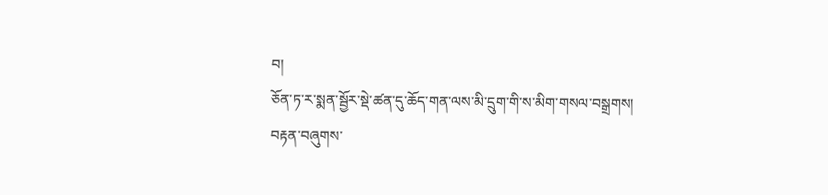བ།
ཅོན་ཏ་ར་སྨན་སྦྱོར་སྡེ་ཚན་དུ་ཆོད་གན་ལས་མི་དྲུག་གི་ས་མིག་གསལ་བསྒྲགས།
བརྟན་བཞུགས་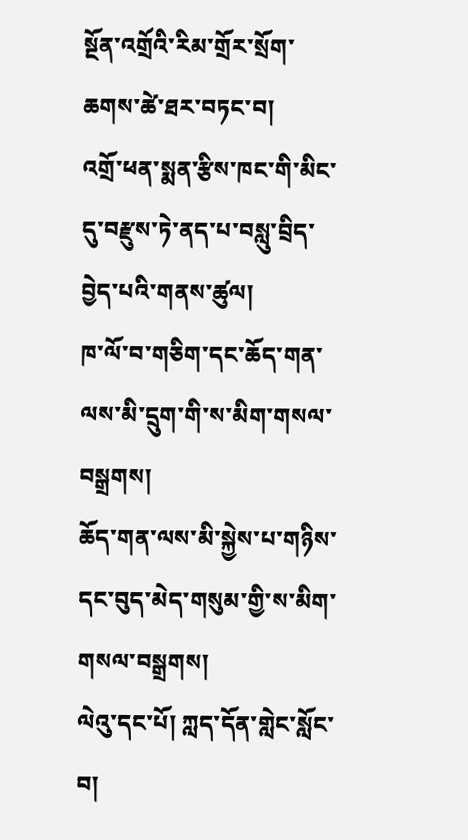སྔོན་འགྲོའི་རིམ་གྲོར་སྲོག་ཆགས་ཚེ་ཐར་བཏང་བ།
འགྲོ་ཕན་སྨན་རྩིས་ཁང་གི་མིང་དུ་བརྫུས་ཏེ་ནད་པ་བསླུ་བྲིད་བྱེད་པའི་གནས་ཚུལ།
ཁ་ལོ་བ་གཅིག་དང་ཆོད་གན་ལས་མི་དྲུག་གི་ས་མིག་གསལ་བསྒྲགས།
ཆོད་གན་ལས་མི་སྐྱེས་པ་གཉིས་དང་བུད་མེད་གསུམ་གྱི་ས་མིག་གསལ་བསྒྲགས།
ལེའུ་དང་པོ། ཀླད་དོན་གླེང་སློང་བ།